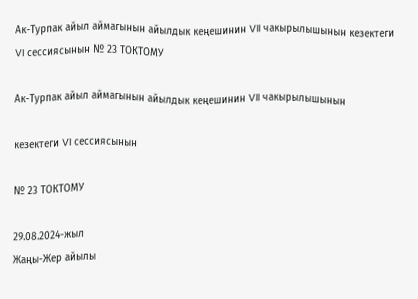Ак-Турпак айыл аймагынын айылдык кеңешинин VII чакырылышынын кезектеги VI сессиясынын № 23 ТОКТОМУ

Ак-Турпак айыл аймагынын айылдык кеңешинин VII чакырылышынын

кезектеги VI сессиясынын

№ 23 ТОКТОМУ

29.08.2024-жыл                                                                                                 Жаңы-Жер айылы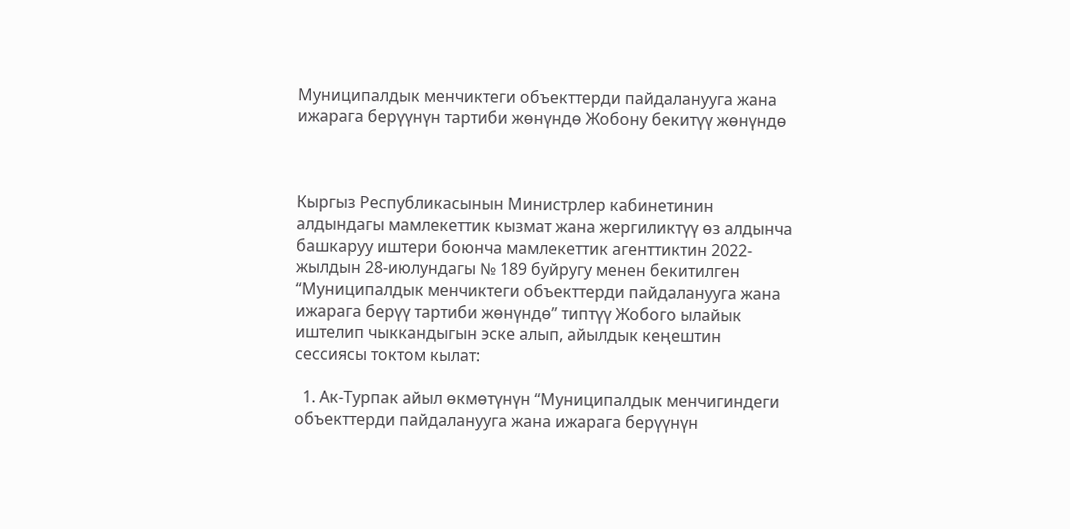Муниципалдык менчиктеги объекттерди пайдаланууга жана ижарага берүүнүн тартиби жөнүндө Жобону бекитүү жөнүндө



Кыргыз Республикасынын Министрлер кабинетинин алдындагы мамлекеттик кызмат жана жергиликтүү өз алдынча башкаруу иштери боюнча мамлекеттик агенттиктин 2022-жылдын 28-июлундагы № 189 буйругу менен бекитилген “Муниципалдык менчиктеги объекттерди пайдаланууга жана ижарага берүү тартиби жөнүндө” типтүү Жобого ылайык иштелип чыккандыгын эске алып, айылдык кеңештин сессиясы токтом кылат:

  1. Ак-Турпак айыл өкмөтүнүн “Муниципалдык менчигиндеги объекттерди пайдаланууга жана ижарага берүүнүн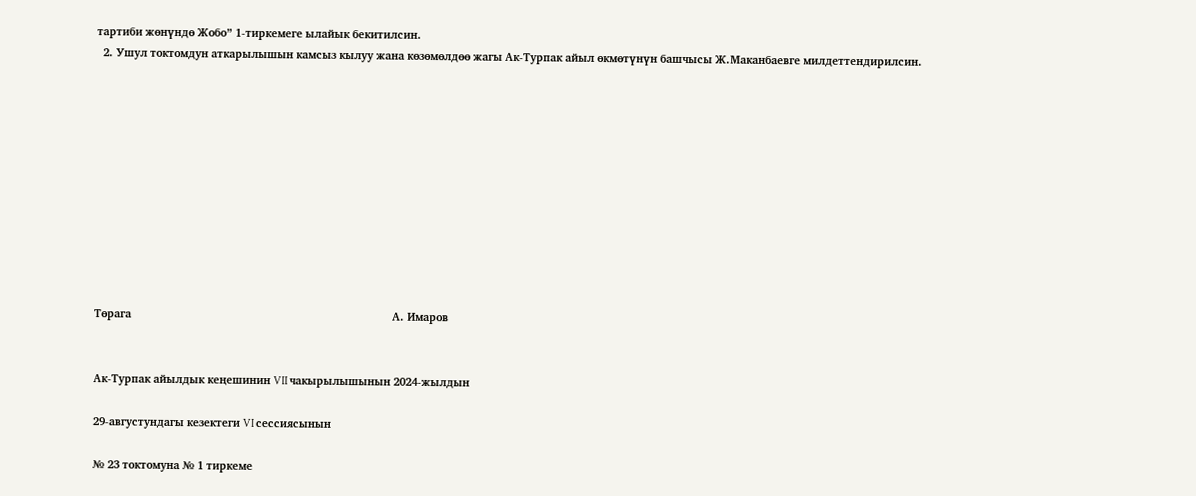тартиби жөнүндө Жобо” 1-тиркемеге ылайык бекитилсин.
  2. Ушул токтомдун аткарылышын камсыз кылуу жана көзөмөлдөө жагы Ак-Турпак айыл өкмөтүнүн башчысы Ж.Маканбаевге милдеттендирилсин.











Төрага                                                                                       А. Имаров


Ак-Турпак айылдык кеңешинин VII чакырылышынын 2024-жылдын

29-августундагы кезектеги VI сессиясынын

№ 23 токтомуна № 1 тиркеме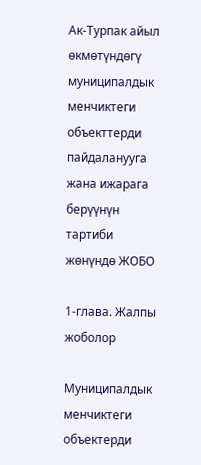Ак-Турпак айыл ɵкмɵтүндɵгү муниципалдык менчиктеги объекттерди пайдаланууга жана ижарага берүүнүн тартиби жɵнүндɵ ЖОБО

1-глава. Жалпы жоболор

Муниципалдык менчиктеги объектерди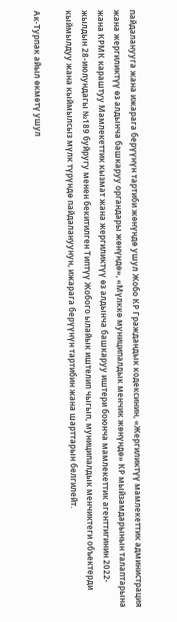пайдаланууга жана ижарага берүүнүн тартиби жɵнүндɵ ушул Жобо КР Граждандык кодексинин, «Жергиликтүү мамлекеттик администрация жана жергиликтүү ɵз алдынча башкаруу органдары жɵнүндɵ», «Мүлккɵ муниципалдык менчик жɵнүндɵ» КР мыйзамдарынын талаптарына жана КРМК караштуу Мамлекеттик кызмат жана жергиликтүү ɵз алдынча башкаруу иштери боюнча мамлекеттик агенттигинин 2022-жылдын 28-июлундагы №189 буйругу менен бекитилген Типтүү Жобого ылайык иштелип чыгып, муниципалдык менчиктеги объектерди кыймылдуу жана кыймылсыз мүлк түрүндɵ пайдалануунун, ижарага берүүнүн тартибин жана шарттарын белгилейт.

Ак-Турпак айыл ɵкмɵтү ушул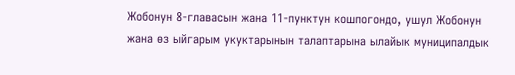Жобонун 8-главасын жана 11-пунктун кошпогондо, ушул Жобонун жана ɵз ыйгарым укуктарынын талаптарына ылайык муниципалдык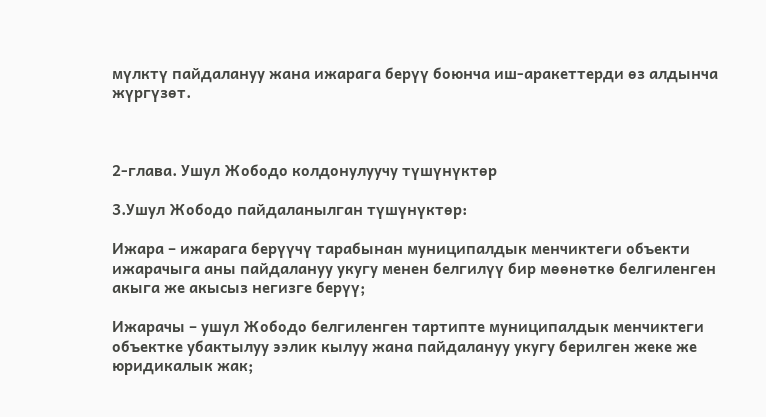мүлктү пайдалануу жана ижарага берүү боюнча иш-аракеттерди ɵз алдынча жүргүзɵт.



2-глава. Ушул Жободо колдонулуучу түшүнүктɵр

3.Ушул Жободо пайдаланылган түшүнүктɵр:

Ижара – ижарага берүүчү тарабынан муниципалдык менчиктеги объекти ижарачыга аны пайдалануу укугу менен белгилүү бир мɵɵнɵткɵ белгиленген акыга же акысыз негизге берүү;

Ижарачы – ушул Жободо белгиленген тартипте муниципалдык менчиктеги объектке убактылуу ээлик кылуу жана пайдалануу укугу берилген жеке же юридикалык жак;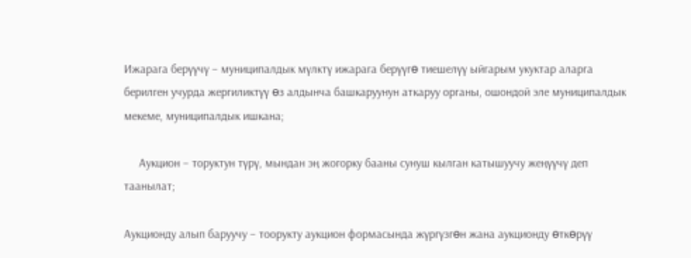Ижарага берүүчү – муниципалдык мүлктү ижарага берүүгɵ тиешелүү ыйгарым укуктар аларга берилген учурда жергиликтүү ɵз алдынча башкаруунун аткаруу органы, ошондой эле муниципалдык мекеме, муниципалдык ишкана;

     Аукцион – торуктун түрү, мындан эӊ жогорку бааны сунуш кылган катышуучу жеӊүүчү деп таанылат;

Аукционду алып баруучу – тоорукту аукцион формасында жүргүзгɵн жана аукционду ɵткɵрүү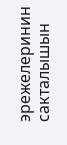эрежелеринин сакталышын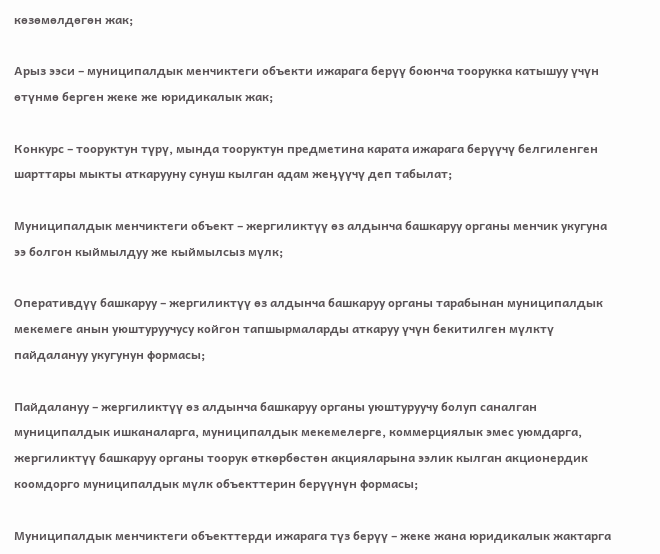кɵзɵмɵлдɵгɵн жак;

Арыз ээси – муниципалдык менчиктеги объекти ижарага берүү боюнча тоорукка катышуу үчүн ɵтүнмɵ берген жеке же юридикалык жак;

Конкурс – тооруктун түрү, мында тооруктун предметина карата ижарага берүүчү белгиленген шарттары мыкты аткарууну сунуш кылган адам жеӊүүчү деп табылат;

Муниципалдык менчиктеги объект – жергиликтүү ɵз алдынча башкаруу органы менчик укугуна ээ болгон кыймылдуу же кыймылсыз мүлк;

Оперативдүү башкаруу – жергиликтүү ɵз алдынча башкаруу органы тарабынан муниципалдык мекемеге анын уюштуруучусу койгон тапшырмаларды аткаруу үчүн бекитилген мүлктү пайдалануу укугунун формасы;

Пайдалануу – жергиликтүү ɵз алдынча башкаруу органы уюштуруучу болуп саналган муниципалдык ишканаларга, муниципалдык мекемелерге, коммерциялык эмес уюмдарга, жергиликтүү башкаруу органы тоорук ɵткɵрбɵстɵн акцияларына ээлик кылган акционердик коомдорго муниципалдык мүлк объекттерин берүүнүн формасы;

Муниципалдык менчиктеги объекттерди ижарага түз берүү – жеке жана юридикалык жактарга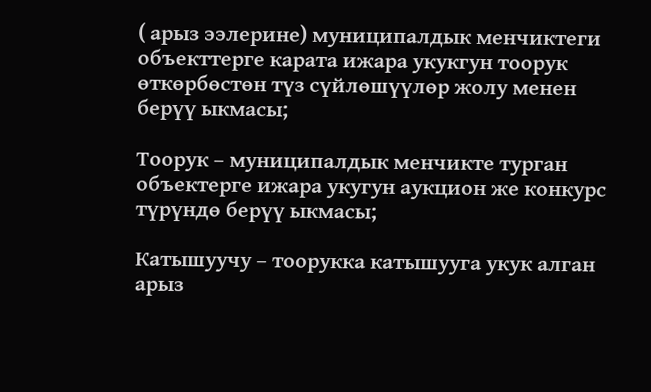( арыз ээлерине) муниципалдык менчиктеги объекттерге карата ижара укукгун тоорук ɵткɵрбɵстɵн түз сүйлɵшүүлɵр жолу менен берүү ыкмасы;

Тоорук – муниципалдык менчикте турган объектерге ижара укугун аукцион же конкурс түрүндɵ берүү ыкмасы;

Катышуучу – тоорукка катышууга укук алган арыз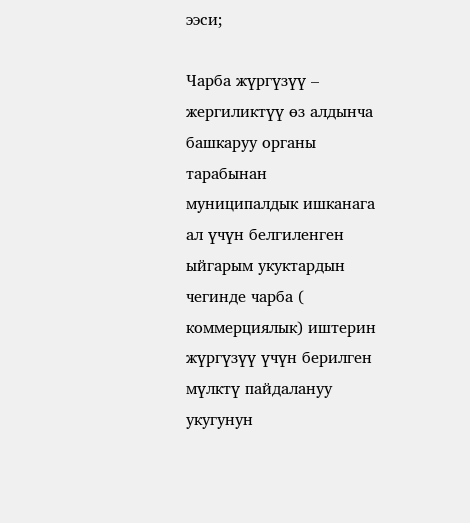ээси;

Чарба жүргүзүү – жергиликтүү ɵз алдынча башкаруу органы тарабынан муниципалдык ишканага ал үчүн белгиленген ыйгарым укуктардын чегинде чарба ( коммерциялык) иштерин жүргүзүү үчүн берилген мүлктү пайдалануу укугунун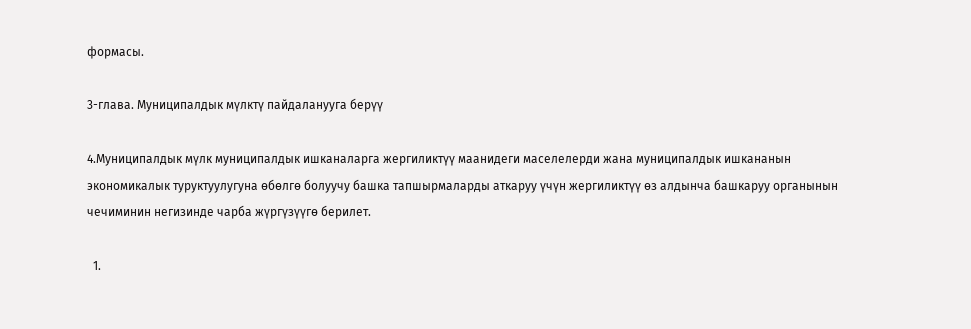формасы.

3-глава. Муниципалдык мүлктү пайдаланууга берүү

4.Муниципалдык мүлк муниципалдык ишканаларга жергиликтүү маанидеги маселелерди жана муниципалдык ишкананын экономикалык туруктуулугуна ɵбɵлгɵ болуучу башка тапшырмаларды аткаруу үчүн жергиликтүү ɵз алдынча башкаруу органынын чечиминин негизинде чарба жүргүзүүгɵ берилет.

  1.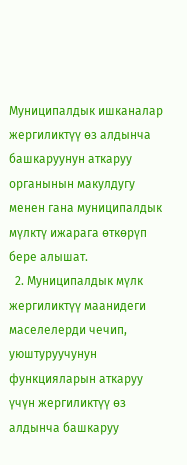Муниципалдык ишканалар жергиликтүү өз алдынча башкаруунун аткаруу органынын макулдугу менен гана муниципалдык мүлктү ижарага өткөрүп бере алышат.
  2. Муниципалдык мүлк жергиликтүү маанидеги маселелерди чечип, уюштуруучунун функцияларын аткаруу үчүн жергиликтүү өз алдынча башкаруу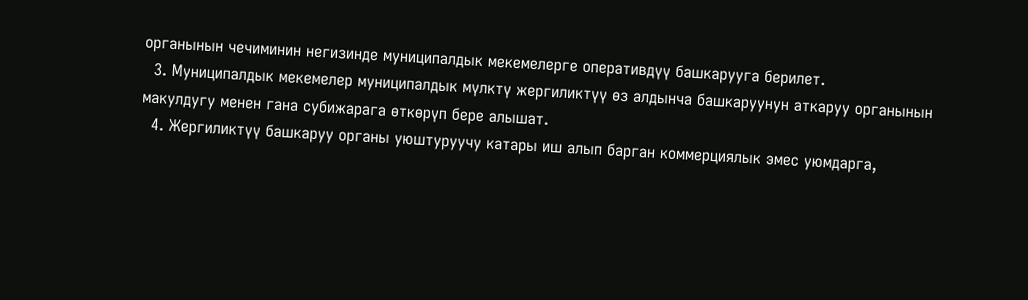органынын чечиминин негизинде муниципалдык мекемелерге оперативдүү башкарууга берилет.
  3. Муниципалдык мекемелер муниципалдык мүлктү жергиликтүү өз алдынча башкаруунун аткаруу органынын макулдугу менен гана субижарага өткөрүп бере алышат.
  4. Жергиликтүү башкаруу органы уюштуруучу катары иш алып барган коммерциялык эмес уюмдарга,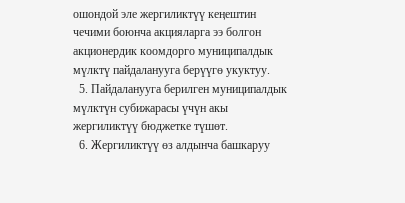ошондой эле жергиликтүү кеӊештин чечими боюнча акцияларга ээ болгон акционердик коомдорго муниципалдык мүлктү пайдаланууга берүүгө укуктуу.
  5. Пайдаланууга берилген муниципалдык мүлктүн субижарасы үчүн акы жергиликтүү бюджетке түшөт.
  6. Жергиликтүү өз алдынча башкаруу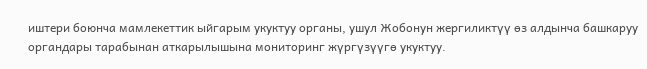иштери боюнча мамлекеттик ыйгарым укуктуу органы, ушул Жобонун жергиликтүү өз алдынча башкаруу органдары тарабынан аткарылышына мониторинг жүргүзүүгө укуктуу.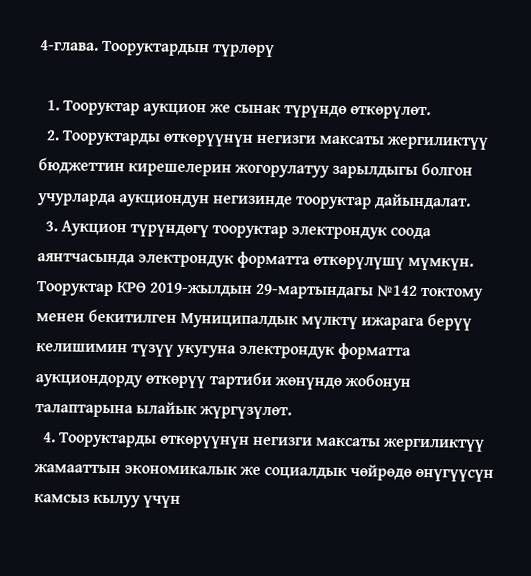4-глава. Тооруктардын түрлөрү

  1. Тооруктар аукцион же сынак түрүндө өткөрүлөт.
  2. Тооруктарды өткөрүүнүн негизги максаты жергиликтүү бюджеттин кирешелерин жогорулатуу зарылдыгы болгон учурларда аукциондун негизинде тооруктар дайындалат.
  3. Аукцион түрүндөгү тооруктар электрондук соода аянтчасында электрондук форматта өткөрүлүшү мүмкүн. Тооруктар КРӨ 2019-жылдын 29-мартындагы №142 токтому менен бекитилген Муниципалдык мүлктү ижарага берүү келишимин түзүү укугуна электрондук форматта аукциондорду өткөрүү тартиби жөнүндө жобонун талаптарына ылайык жүргүзүлөт.
  4. Тооруктарды өткөрүүнүн негизги максаты жергиликтүү жамааттын экономикалык же социалдык чөйрөдө өнүгүүсүн камсыз кылуу үчүн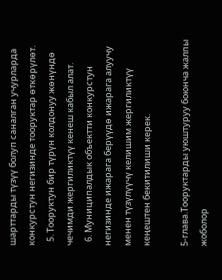шарттарды түзүү болуп саналган учурларда конкурстун негизинде тооруктар өткөрүлөт.
  5. Тооруктун бир түрүн колдонуу жөнүндө чечимди жергиликтүү кенеш кабыл алат.
  6. Муниципалдык объектти конкурстун негизинде ижарага берүүдɵ ижарага алуучу менен түзүлүүчү келишим жергиликтүү кеӊештен бекитилиши керек.

5-глава.Тооруктарды уюштуруу боюнча жалпы жоболор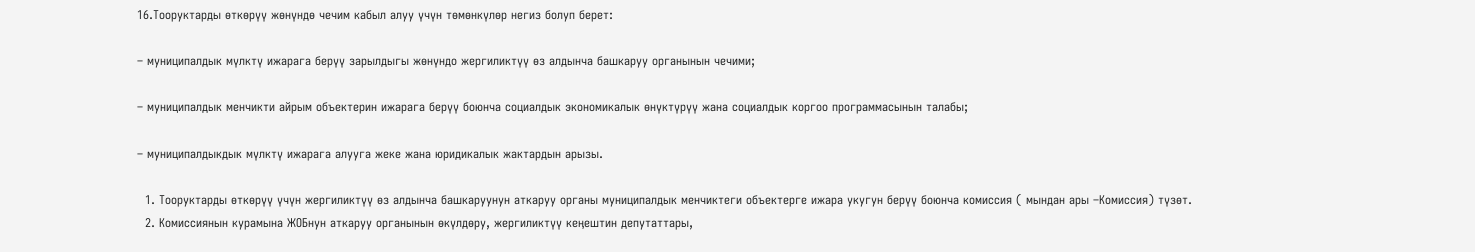16.Тооруктарды ɵткɵрүү жɵнүндɵ чечим кабыл алуу үчүн тɵмɵнкүлɵр негиз болуп берет:

– муниципалдык мүлктү ижарага берүү зарылдыгы жɵнүндо жергиликтүү ɵз алдынча башкаруу органынын чечими;

– муниципалдык менчикти айрым объектерин ижарага берүү боюнча социалдык экономикалык ɵнүктүрүү жана социалдык коргоо программасынын талабы;

– муниципалдыкдык мүлктү ижарага алууга жеке жана юридикалык жактардын арызы.

  1. Тооруктарды ɵткɵрүү үчүн жергиликтүү ɵз алдынча башкаруунун аткаруу органы муниципалдык менчиктеги объектерге ижара укугун берүү боюнча комиссия ( мындан ары –Комиссия) түзɵт.
  2. Комиссиянын курамына ЖОБнун аткаруу органынын ɵкүлдɵру, жергиликтүү кеӊештин депутаттары,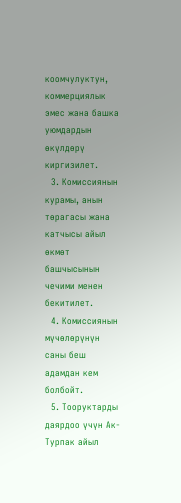коомчулуктун, коммерциялык эмес жана башка уюмдардын ɵкүлдɵрү киргизилет.
  3. Комиссиянын курамы, анын тɵрагасы жана катчысы айыл ɵкмɵт башчысынын чечими менен бекитилет.
  4. Комиссиянын мүчɵлɵрүнүн саны беш адамдан кем болбойт.
  5. Тооруктарды даярдоо үчүн Ак-Турпак айыл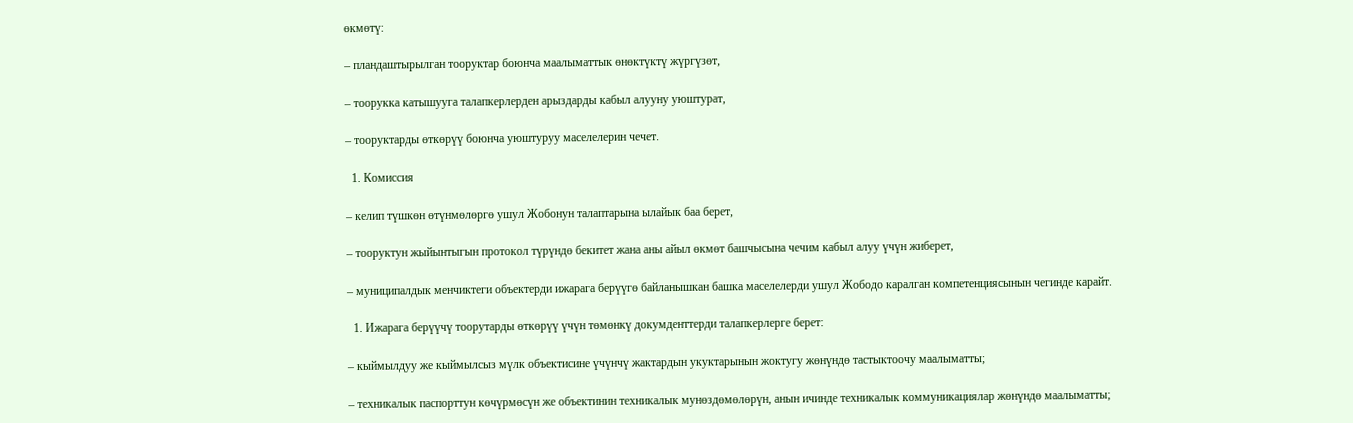ɵкмɵтү:

– пландаштырылган тооруктар боюнча маалыматтык ɵнɵктүктү жүргүзɵт,

– тоорукка катышууга талапкерлерден арыздарды кабыл алууну уюштурат,

– тооруктарды ɵткɵрүү боюнча уюштуруу маселелерин чечет.

  1. Комиссия

– келип түшкɵн ɵтүнмɵлɵргɵ ушул Жобонун талаптарына ылайык баа берет,

– тооруктун жыйынтыгын протокол түрүндɵ бекитет жана аны айыл ɵкмɵт башчысына чечим кабыл алуу үчүн жиберет,

– муниципалдык менчиктеги объектерди ижарага берүүгɵ байланышкан башка маселелерди ушул Жободо каралган компетенциясынын чегинде карайт.

  1. Ижарага берүүчү тоорутарды ɵткɵрүү үчүн тɵмɵнкү докумденттерди талапкерлерге берет:

– кыймылдуу же кыймылсыз мүлк объектисине үчүнчү жактардын укуктарынын жоктугу жɵнүндɵ тастыктоочу маалыматты;

– техникалык паспорттун кɵчүрмɵсүн же объектинин техникалык мунɵздɵмɵлɵрүн, анын ичинде техникалык коммуникациялар жɵнүндɵ маалыматты;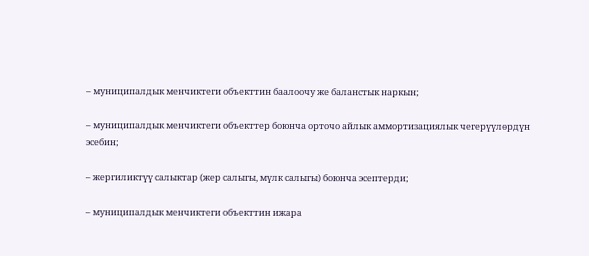– муниципалдык менчиктеги объекттин баалоочу же баланстык наркын;

– муниципалдык менчиктеги объекттер боюнча орточо айлык аммортизациялык чегерүүлɵрдүн эсебин;

– жергиликтүү салыктар (жер салыгы, мүлк салыгы) боюнча эсептерди;

– муниципалдык менчиктеги объекттин ижара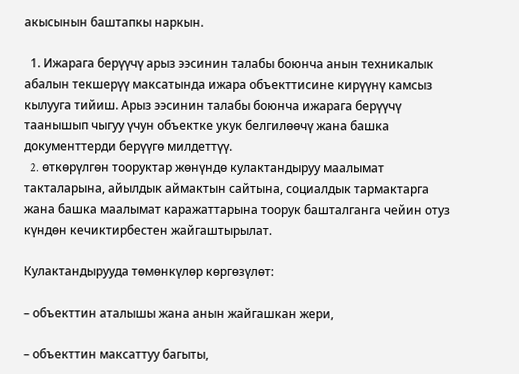акысынын баштапкы наркын.

  1. Ижарага берүүчү арыз ээсинин талабы боюнча анын техникалык абалын текшерүү максатында ижара объекттисине кирүүнү камсыз кылууга тийиш. Арыз ээсинин талабы боюнча ижарага берүүчү таанышып чыгуу үчун объектке укук белгилɵɵчү жана башка документтерди берүүгɵ милдеттүү.
  2. ɵткɵрүлгɵн тооруктар жɵнүндɵ кулактандыруу маалымат такталарына, айылдык аймактын сайтына, социалдык тармактарга жана башка маалымат каражаттарына тоорук башталганга чейин отуз күндɵн кечиктирбестен жайгаштырылат.

Кулактандырууда тɵмɵнкүлɵр кɵргɵзүлɵт:

– объекттин аталышы жана анын жайгашкан жери,

– объекттин максаттуу багыты,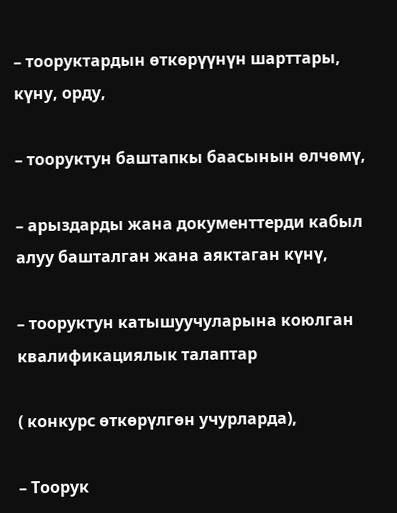– тооруктардын ɵткɵрүүнүн шарттары, күну, орду,

– тооруктун баштапкы баасынын ɵлчɵмү,

– арыздарды жана документтерди кабыл алуу башталган жана аяктаган күнү,

– тооруктун катышуучуларына коюлган квалификациялык талаптар

( конкурс ɵткɵрүлгɵн учурларда),

– Тоорук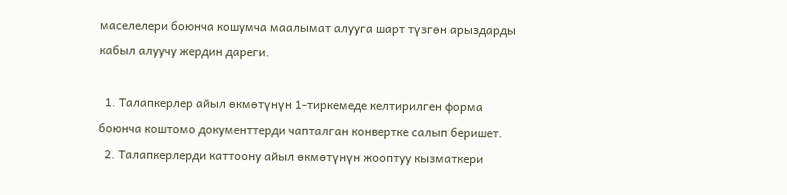маселелери боюнча кошумча маалымат алууга шарт түзгɵн арыздарды кабыл алуучу жердин дареги.

  1. Талапкерлер айыл ɵкмɵтүнүн 1-тиркемеде келтирилген форма боюнча коштомо документтерди чапталган конвертке салып беришет.
  2. Талапкерлерди каттоону айыл ɵкмɵтүнүн жооптуу кызматкери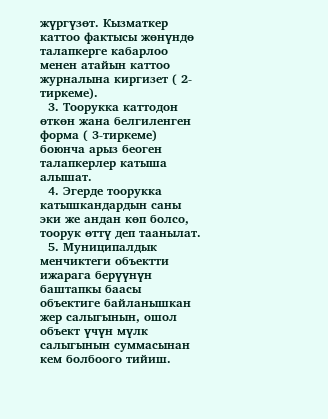жүргүзɵт. Кызматкер каттоо фактысы жɵнүндɵ талапкерге кабарлоо менен атайын каттоо журналына киргизет ( 2-тиркеме).
  3. Тоорукка каттодон ɵткɵн жана белгиленген форма ( 3-тиркеме) боюнча арыз беоген талапкерлер катыша алышат.
  4. Эгерде тоорукка катышкандардын саны эки же андан кɵп болсо, тоорук ɵттү деп таанылат.
  5. Муниципалдык менчиктеги объектти ижарага берүүнүн баштапкы баасы объектиге байланышкан жер салыгынын, ошол объект үчүн мүлк салыгынын суммасынан кем болбоого тийиш.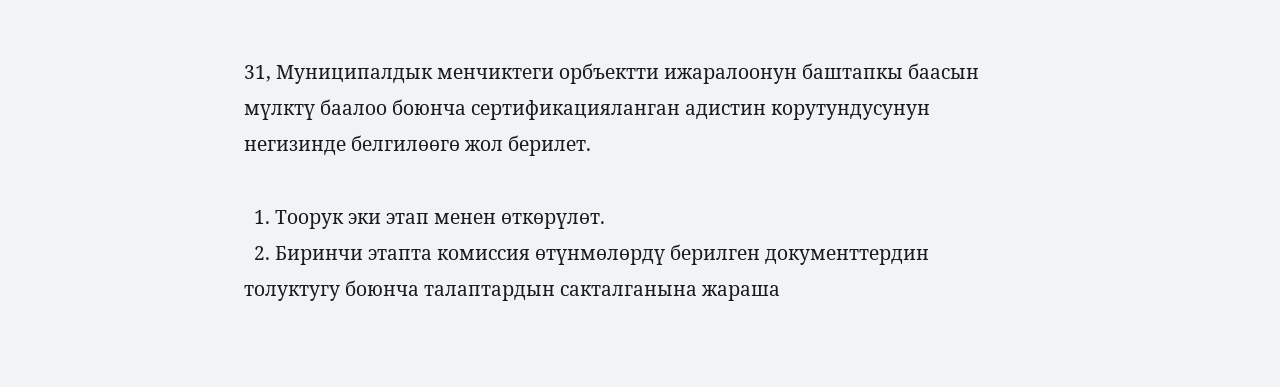31, Муниципалдык менчиктеги орбъектти ижаралоонун баштапкы баасын мүлктү баалоо боюнча сертификацияланган адистин корутундусунун негизинде белгилɵɵгɵ жол берилет.

  1. Тоорук эки этап менен ɵткɵрүлɵт.
  2. Биринчи этапта комиссия ɵтүнмɵлɵрдү берилген документтердин толуктугу боюнча талаптардын сакталганына жараша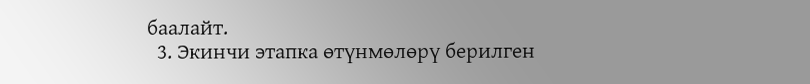баалайт.
  3. Экинчи этапка ɵтүнмɵлɵрү берилген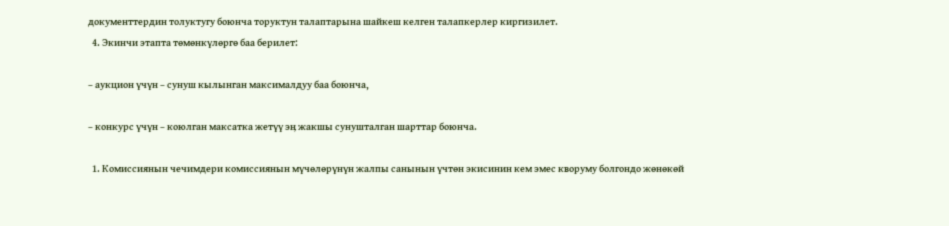документтердин толуктугу боюнча торуктун талаптарына шайкеш келген талапкерлер киргизилет.
  4. Экинчи этапта тɵмɵнкүлɵргɵ баа берилет:

– аукцион үчүн – сунуш кылынган максималдуу баа боюнча,

– конкурс үчүн – коюлган максатка жетүү эӊ жакшы сунушталган шарттар боюнча.

  1. Комиссиянын чечимдери комиссиянын мүчɵлɵрүнүн жалпы санынын үчтɵн экисинин кем эмес кворуму болгондо жɵнɵкɵй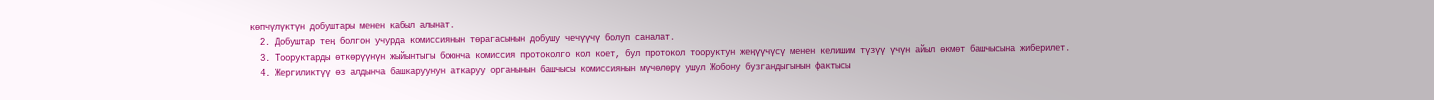кɵпчүлүктүн добуштары менен кабыл алынат.
  2. Добуштар теӊ болгон учурда комиссиянын тɵрагасынын добушу чечүүчү болуп саналат.
  3. Тооруктарды ɵткɵрүүнүн жыйынтыгы боюнча комиссия протоколго кол коет, бул протокол тооруктун жеӊүүчүсү менен келишим түзүү үчүн айыл ɵкмɵт башчысына жиберилет.
  4. Жергиликтүү ɵз алдынча башкаруунун аткаруу органынын башчысы комиссиянын мүчɵлɵрү ушул Жобону бузгандыгынын фактысы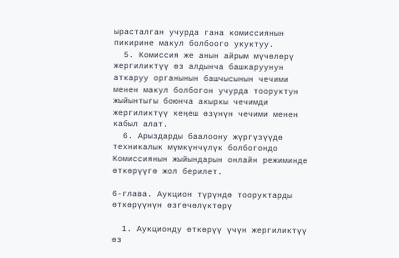ырасталган учурда гана комиссиянын пикирине макул болбоого укуктуу.
  5. Комиссия же анын айрым мүчɵлɵрү жергиликтүү ɵз алдынча башкаруунун аткаруу органынын башчысынын чечими менен макул болбогон учурда тооруктун жыйынтыгы боюнча акыркы чечимди жергиликтүү кеӊеш ɵзүнүн чечими менен кабыл алат.
  6. Арыздарды баалоону жүргүзүүдɵ техникалык мүмкүнчүлүк болбогондо Комиссиянын жыйындарын онлайн режиминде ɵткɵрүүгɵ жол берилет.

6-глава. Аукцион түрүндɵ тооруктарды ɵткɵрүүнүн ɵзгɵчɵлүктɵрү

  1. Аукционду ɵткɵрүү үчүн жергиликтүү ɵз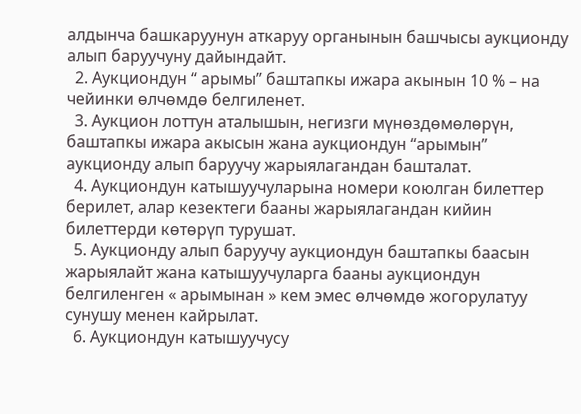алдынча башкаруунун аткаруу органынын башчысы аукционду алып баруучуну дайындайт.
  2. Аукциондун “ арымы” баштапкы ижара акынын 10 % – на чейинки ɵлчɵмдɵ белгиленет.
  3. Аукцион лоттун аталышын, негизги мүнɵздɵмɵлɵрүн, баштапкы ижара акысын жана аукциондун “арымын” аукционду алып баруучу жарыялагандан башталат.
  4. Аукциондун катышуучуларына номери коюлган билеттер берилет, алар кезектеги бааны жарыялагандан кийин билеттерди кɵтɵрүп турушат.
  5. Аукционду алып баруучу аукциондун баштапкы баасын жарыялайт жана катышуучуларга бааны аукциондун белгиленген « арымынан » кем эмес ɵлчɵмдɵ жогорулатуу сунушу менен кайрылат.
  6. Аукциондун катышуучусу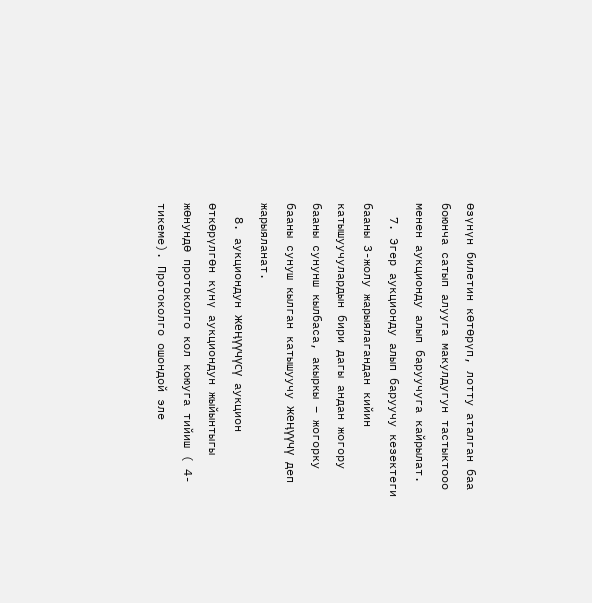ɵзүнүн билетин кɵтɵрүп, лотту аталган баа боюнча сатып алууга макулдугун тастыктооо менен аукционду алып баруучуга кайрылат.
  7. Эгер аукционду алып баруучу кезектеги бааны 3-жолу жарыялагандан кийин катышуучулардын бири дагы андан жогору бааны сунунш кылбаса, акыркы – жогорку бааны сунуш кылган катышуучу жеӊүүчү деп жарыяланат.
  8. аукциондун жеӊүүчүсү аукцион ɵткɵрүлгɵн күнү аукциондун жыйынтыгы жɵнундɵ протоколго кол коюуга тийиш ( 4-тикеме). Протоколго ошондой эле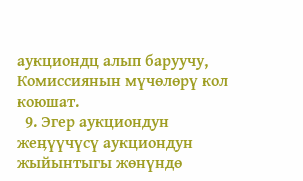аукциондц алып баруучу, Комиссиянын мүчɵлɵрү кол коюшат.
  9. Эгер аукциондун жеӊүүчүсү аукциондун жыйынтыгы жɵнүндɵ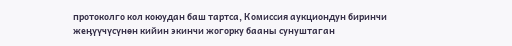протоколго кол коюудан баш тартса, Комиссия аукциондун биринчи жеӊүүчүсүнɵн кийин экинчи жогорку бааны сунуштаган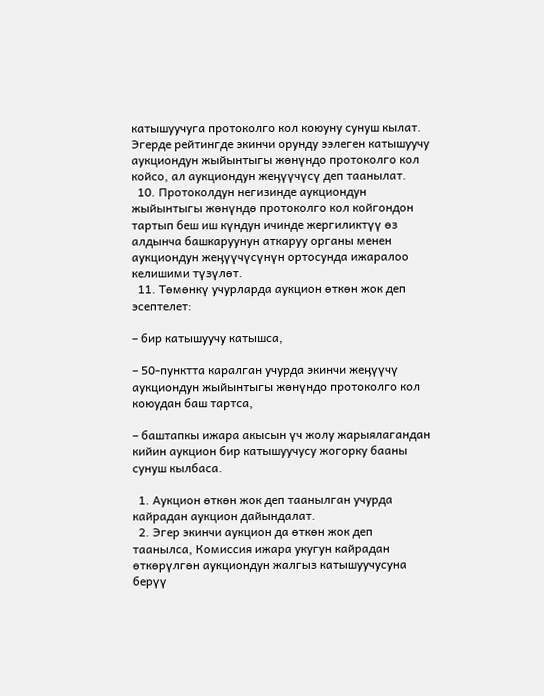катышуучуга протоколго кол коюуну сунуш кылат. Эгерде рейтингде экинчи орунду ээлеген катышуучу аукциондун жыйынтыгы жɵнүндо протоколго кол койсо, ал аукциондун жеӊүүчүсү деп таанылат.
  10. Протоколдун негизинде аукциондун жыйынтыгы жɵнүндɵ протоколго кол койгондон тартып беш иш күндун ичинде жергиликтүү ɵз алдынча башкаруунун аткаруу органы менен аукциондун жеӊүүчүсүнүн ортосунда ижаралоо келишими түзүлɵт.
  11. Тɵмɵнкү учурларда аукцион ɵткɵн жок деп эсептелет:

– бир катышуучу катышса,

– 50-пунктта каралган учурда экинчи жеӊүүчү аукциондун жыйынтыгы жɵнүндо протоколго кол коюудан баш тартса,

– баштапкы ижара акысын үч жолу жарыялагандан кийин аукцион бир катышуучусу жогорку бааны сунуш кылбаса.

  1. Аукцион ɵткɵн жок деп таанылган учурда кайрадан аукцион дайындалат.
  2. Эгер экинчи аукцион да ɵткɵн жок деп таанылса, Комиссия ижара укугун кайрадан ɵткɵрүлгɵн аукциондун жалгыз катышуучусуна берүү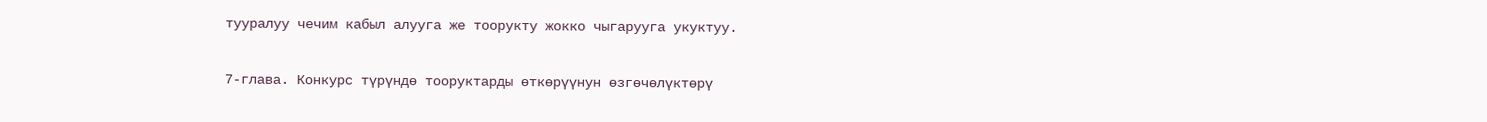тууралуу чечим кабыл алууга же тоорукту жокко чыгарууга укуктуу.

7-глава. Конкурс түрүндɵ тооруктарды ɵткɵрүүнун ɵзгɵчɵлүктɵрү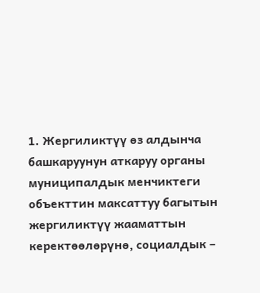1. Жергиликтүү ɵз алдынча башкаруунун аткаруу органы муниципалдык менчиктеги объекттин максаттуу багытын жергиликтүү жааматтын керектɵɵлɵрүнɵ, социалдык –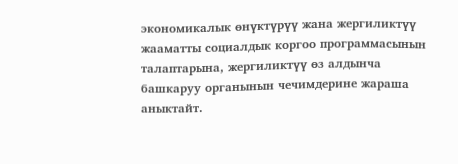экономикалык ɵнүктүрүү жана жергиликтүү жааматты социалдык коргоо программасынын талаптарына, жергиликтүү ɵз алдынча башкаруу органынын чечимдерине жараша аныктайт.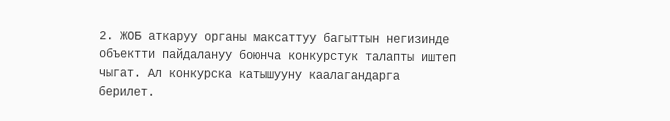2. ЖОБ аткаруу органы максаттуу багыттын негизинде объектти пайдалануу боюнча конкурстук талапты иштеп чыгат. Ал конкурска катышууну каалагандарга берилет.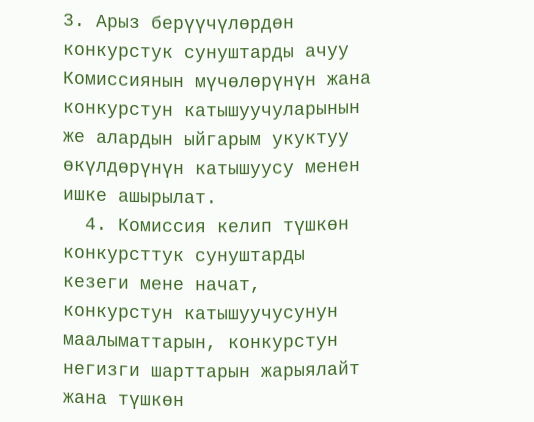3. Арыз берүүчүлɵрдɵн конкурстук сунуштарды ачуу Комиссиянын мүчɵлɵрүнүн жана конкурстун катышуучуларынын же алардын ыйгарым укуктуу ɵкүлдɵрүнүн катышуусу менен ишке ашырылат.
  4. Комиссия келип түшкɵн конкурсттук сунуштарды кезеги мене начат, конкурстун катышуучусунун маалыматтарын, конкурстун негизги шарттарын жарыялайт жана түшкɵн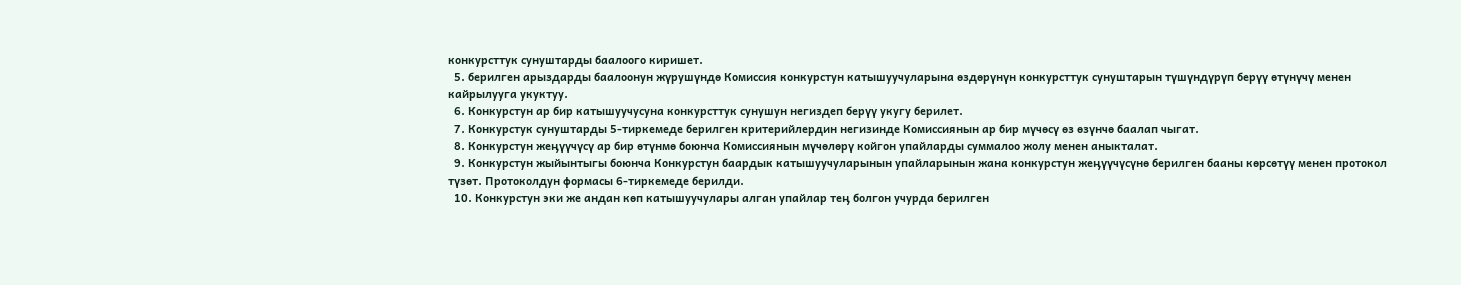конкурсттук сунуштарды баалоого киришет.
  5. берилген арыздарды баалоонун жүрушүндɵ Комиссия конкурстун катышуучуларына ɵздɵрүнүн конкурсттук сунуштарын түшүндүрүп берүү ɵтүнүчү менен кайрылууга укуктуу.
  6. Конкурстун ар бир катышуучусуна конкурсттук сунушун негиздеп берүү укугу берилет.
  7. Конкурстук сунуштарды 5-тиркемеде берилген критерийлердин негизинде Комиссиянын ар бир мүчɵсү ɵз ɵзүнчɵ баалап чыгат.
  8. Конкурстун жеӊүүчүсү ар бир ɵтүнмɵ боюнча Комиссиянын мүчɵлɵрү койгон упайларды суммалоо жолу менен аныкталат.
  9. Конкурстун жыйынтыгы боюнча Конкурстун баардык катышуучуларынын упайларынын жана конкурстун жеӊүүчүсүнɵ берилген бааны кɵрсɵтүү менен протокол түзɵт. Протоколдун формасы 6-тиркемеде берилди.
  10. Конкурстун эки же андан кɵп катышуучулары алган упайлар теӊ болгон учурда берилген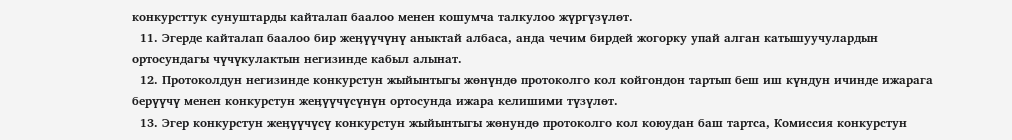конкурсттук сунуштарды кайталап баалоо менен кошумча талкулоо жүргүзүлɵт.
  11. Эгерде кайталап баалоо бир жеӊүүчүнү аныктай албаса, анда чечим бирдей жогорку упай алган катышуучулардын ортосундагы чүчүкулактын негизинде кабыл алынат.
  12. Протоколдун негизинде конкурстун жыйынтыгы жɵнүндɵ протоколго кол койгондон тартып беш иш күндун ичинде ижарага берүүчү менен конкурстун жеӊүүчүсүнүн ортосунда ижара келишими түзүлɵт.
  13. Эгер конкурстун жеӊүүчүсү конкурстун жыйынтыгы жɵнундɵ протоколго кол коюудан баш тартса, Комиссия конкурстун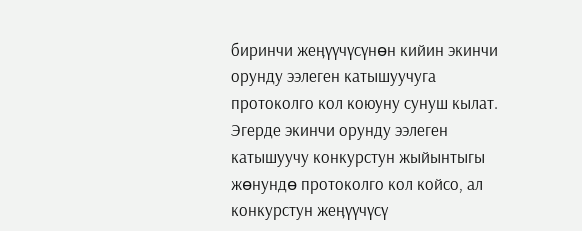биринчи жеӊүүчүсүнɵн кийин экинчи орунду ээлеген катышуучуга протоколго кол коюуну сунуш кылат. Эгерде экинчи орунду ээлеген катышуучу конкурстун жыйынтыгы жɵнундɵ протоколго кол койсо, ал конкурстун жеӊүүчүсү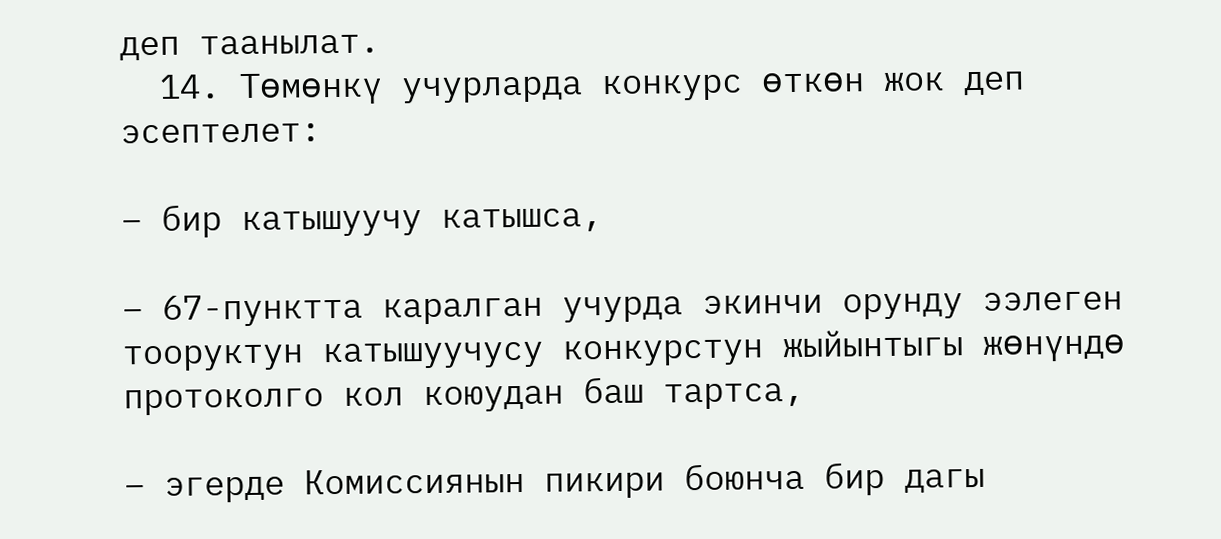деп таанылат.
  14. Тɵмɵнкү учурларда конкурс ɵткɵн жок деп эсептелет:

– бир катышуучу катышса,

– 67-пунктта каралган учурда экинчи орунду ээлеген тооруктун катышуучусу конкурстун жыйынтыгы жɵнүндɵ протоколго кол коюудан баш тартса,

– эгерде Комиссиянын пикири боюнча бир дагы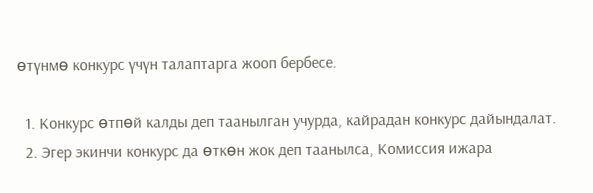ɵтүнмɵ конкурс үчүн талаптарга жооп бербесе.

  1. Конкурс ɵтпɵй калды деп таанылган учурда, кайрадан конкурс дайындалат.
  2. Эгер экинчи конкурс да ɵткɵн жок деп таанылса, Комиссия ижара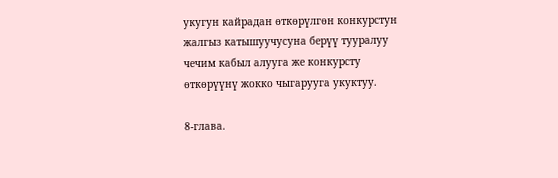укугун кайрадан ɵткɵрүлгɵн конкурстун жалгыз катышуучусуна берүү тууралуу чечим кабыл алууга же конкурсту ɵткɵрүүнү жокко чыгарууга укуктуу.

8-глава.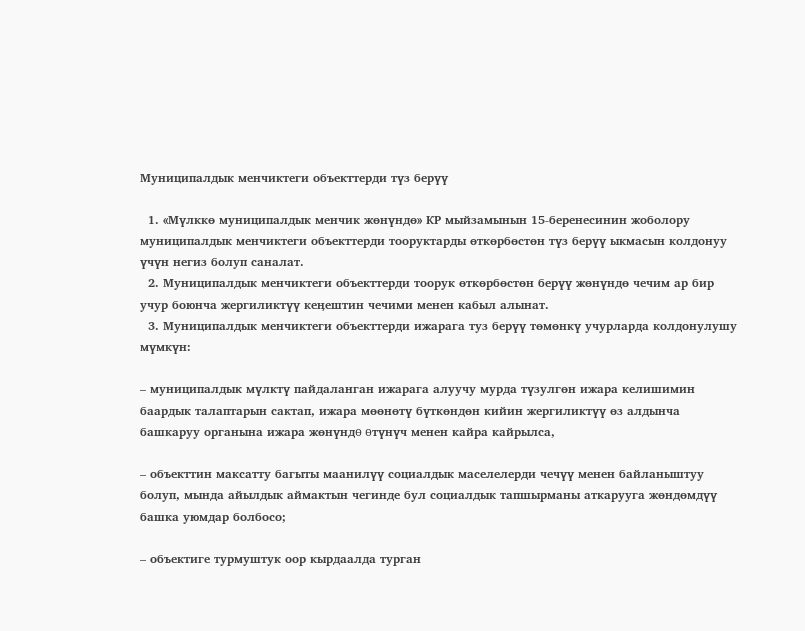Муниципалдык менчиктеги объекттерди түз берүү

  1. «Мүлккɵ муниципалдык менчик жɵнүндɵ» КР мыйзамынын 15-беренесинин жоболору муниципалдык менчиктеги объекттерди тооруктарды ɵткɵрбɵстɵн түз берүү ыкмасын колдонуу үчүн негиз болуп саналат.
  2. Муниципалдык менчиктеги объекттерди тоорук ɵткɵрбɵстɵн берүү жɵнүндɵ чечим ар бир учур боюнча жергиликтүү кеӊештин чечими менен кабыл алынат.
  3. Муниципалдык менчиктеги объекттерди ижарага туз берүү тɵмɵнкү учурларда колдонулушу мүмкүн:

– муниципалдык мүлктү пайдаланган ижарага алуучу мурда түзулгɵн ижара келишимин баардык талаптарын сактап, ижара мɵɵнɵтү бүткɵндɵн кийин жергиликтүү ɵз алдынча башкаруу органына ижара жɵнүндɵ ɵтүнүч менен кайра кайрылса,

– объекттин максатту багыты маанилүү социалдык маселелерди чечүү менен байланыштуу болуп, мында айылдык аймактын чегинде бул социалдык тапшырманы аткарууга жɵндɵмдүү башка уюмдар болбосо;

– объектиге турмуштук оор кырдаалда турган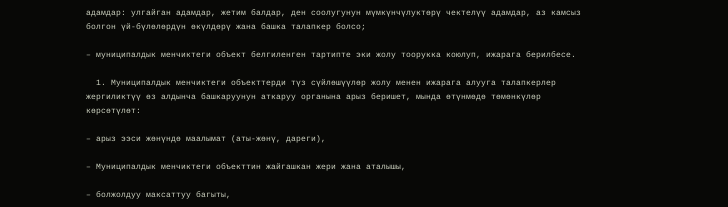адамдар: улгайган адамдар, жетим балдар, ден соолугунун мүмкүнчүлуктɵрү чектелүү адамдар, аз камсыз болгон үй-бүлɵлɵрдүн ɵкүлдɵрү жана башка талапкер болсо;

– муниципалдык менчиктеги объект белгиленген тартипте эки жолу тоорукка коюлуп, ижарага берилбесе.

  1. Муниципалдык менчиктеги объекттерди түз сүйлɵшүүлɵр жолу менен ижарага алууга талапкерлер жергиликтүү ɵз алдынча башкаруунун аткаруу органына арыз беришет, мында ɵтүнмɵдɵ тɵмɵнкүлɵр кɵрсɵтүлɵт:

– арыз ээси жɵнүндɵ маалымат (аты-жɵнү, дареги),

– Муниципалдык менчиктеги объекттин жайгашкан жери жана аталышы,

– болжолдуу максаттуу багыты,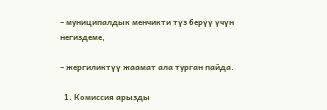– муниципалдык менчикти түз берүү үчүн негиздеме,

– жергиликтүү жаамат ала турган пайда.

  1. Комиссия арызды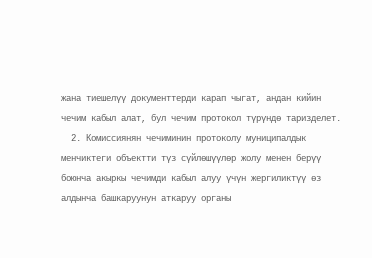жана тиешелүү документтерди карап чыгат, андан кийин чечим кабыл алат, бул чечим протокол түрүндɵ таризделет.
  2. Комиссиянян чечиминин протоколу муниципалдык менчиктеги объектти түз сүйлɵшүүлɵр жолу менен берүү боюнча акыркы чечимди кабыл алуу үчүн жергиликтүү ɵз алдынча башкаруунун аткаруу органы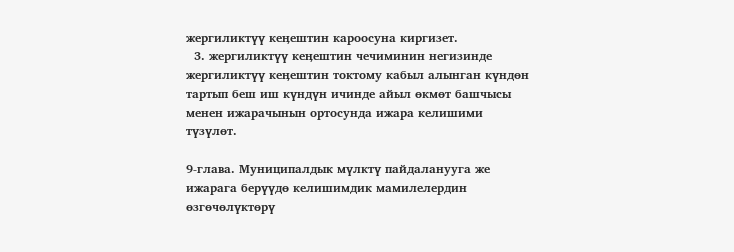жергиликтүү кеӊештин кароосуна киргизет.
  3. жергиликтүү кеӊештин чечиминин негизинде жергиликтүү кеӊештин токтому кабыл алынган күндɵн тартып беш иш күндүн ичинде айыл ɵкмɵт башчысы менен ижарачынын ортосунда ижара келишими түзүлɵт.

9-глава. Муниципалдык мүлктү пайдаланууга же ижарага берүүдɵ келишимдик мамилелердин ɵзгɵчɵлүктɵрү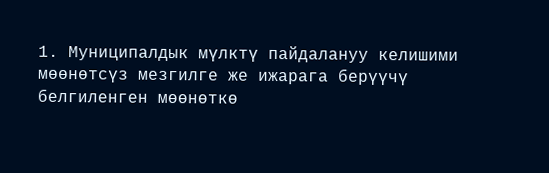1. Муниципалдык мүлктү пайдалануу келишими мɵɵнɵтсүз мезгилге же ижарага берүүчү белгиленген мɵɵнɵткɵ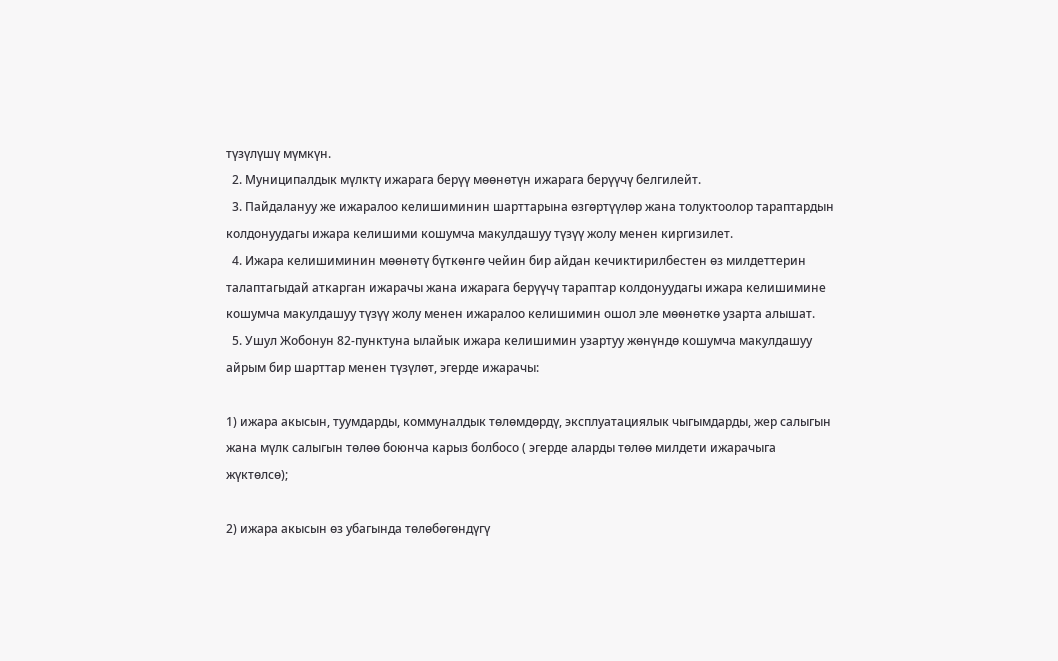түзүлүшү мүмкүн.
  2. Муниципалдык мүлктү ижарага берүү мɵɵнɵтүн ижарага берүүчү белгилейт.
  3. Пайдалануу же ижаралоо келишиминин шарттарына ɵзгɵртүүлɵр жана толуктоолор тараптардын колдонуудагы ижара келишими кошумча макулдашуу түзүү жолу менен киргизилет.
  4. Ижара келишиминин мɵɵнɵтү бүткɵнгɵ чейин бир айдан кечиктирилбестен ɵз милдеттерин талаптагыдай аткарган ижарачы жана ижарага берүүчү тараптар колдонуудагы ижара келишимине кошумча макулдашуу түзүү жолу менен ижаралоо келишимин ошол эле мɵɵнɵткɵ узарта алышат.
  5. Ушул Жобонун 82-пунктуна ылайык ижара келишимин узартуу жɵнүндɵ кошумча макулдашуу айрым бир шарттар менен түзүлɵт, эгерде ижарачы:

1) ижара акысын, туумдарды, коммуналдык тɵлɵмдɵрдү, эксплуатациялык чыгымдарды, жер салыгын жана мүлк салыгын тɵлɵɵ боюнча карыз болбосо ( эгерде аларды тɵлɵɵ милдети ижарачыга жүктɵлсɵ);

2) ижара акысын ɵз убагында тɵлɵбɵгɵндүгү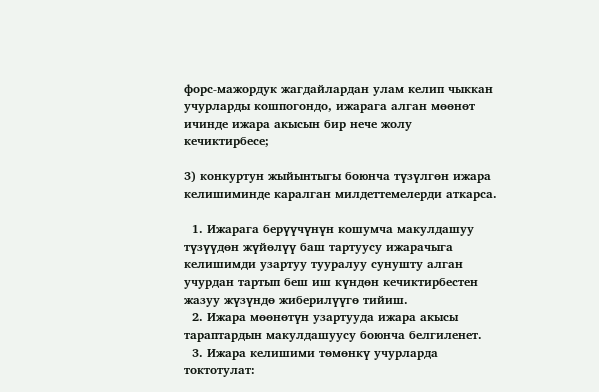форс-мажордук жагдайлардан улам келип чыккан учурларды кошпогондо, ижарага алган мɵɵнɵт ичинде ижара акысын бир нече жолу кечиктирбесе;

3) конкуртун жыйынтыгы боюнча түзүлгɵн ижара келишиминде каралган милдеттемелерди аткарса.

  1. Ижарага берүүчүнүн кошумча макулдашуу түзүүдɵн жүйɵлүү баш тартуусу ижарачыга келишимди узартуу тууралуу сунушту алган учурдан тартып беш иш күндɵн кечиктирбестен жазуу жүзүндɵ жиберилүүгɵ тийиш.
  2. Ижара мɵɵнɵтүн узартууда ижара акысы тараптардын макулдашуусу боюнча белгиленет.
  3. Ижара келишими тɵмɵнкү учурларда токтотулат: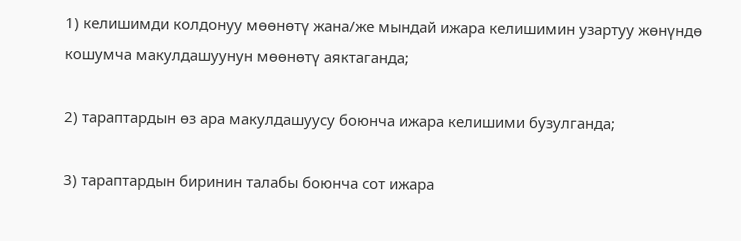1) келишимди колдонуу мɵɵнɵтү жана/же мындай ижара келишимин узартуу жɵнүндɵ кошумча макулдашуунун мɵɵнɵтү аяктаганда;

2) тараптардын ɵз ара макулдашуусу боюнча ижара келишими бузулганда;

3) тараптардын биринин талабы боюнча сот ижара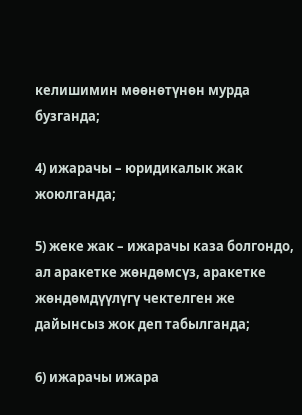келишимин мɵɵнɵтүнɵн мурда бузганда;

4) ижарачы – юридикалык жак жоюлганда;

5) жеке жак – ижарачы каза болгондо, ал аракетке жɵндɵмсүз, аракетке жɵндɵмдүүлүгү чектелген же дайынсыз жок деп табылганда;

6) ижарачы ижара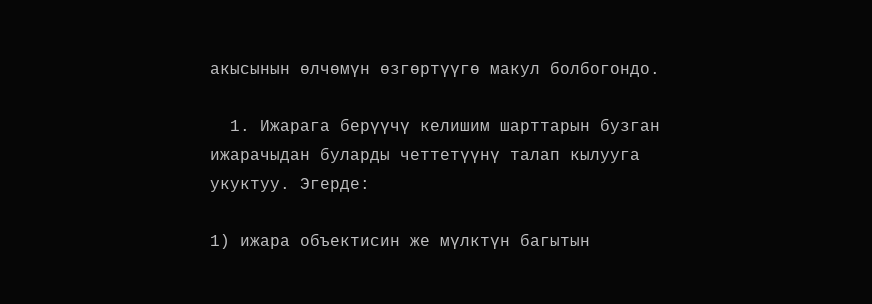акысынын ɵлчɵмүн ɵзгɵртүүгɵ макул болбогондо.

  1. Ижарага берүүчү келишим шарттарын бузган ижарачыдан буларды четтетүүнү талап кылууга укуктуу. Эгерде:

1) ижара объектисин же мүлктүн багытын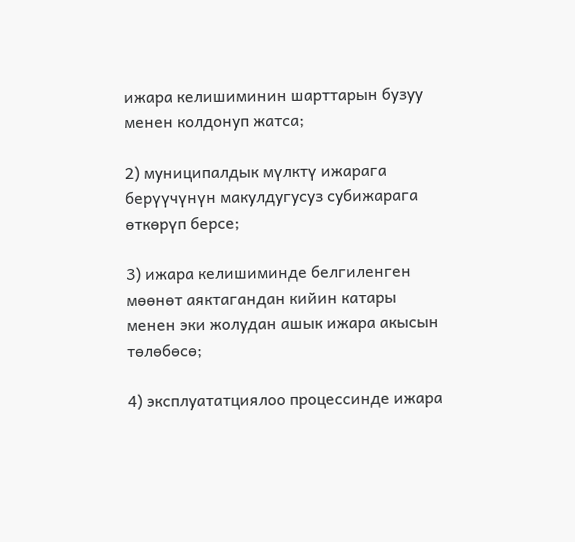ижара келишиминин шарттарын бузуу менен колдонуп жатса;

2) муниципалдык мүлктү ижарага берүүчүнүн макулдугусуз субижарага ɵткɵрүп берсе;

3) ижара келишиминде белгиленген мɵɵнɵт аяктагандан кийин катары менен эки жолудан ашык ижара акысын тɵлɵбɵсɵ;

4) эксплуататциялоо процессинде ижара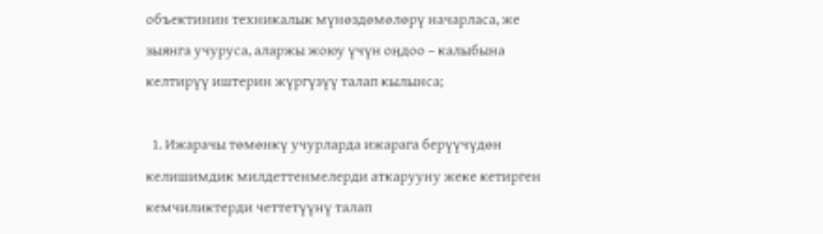объектинин техникалык мүнɵздɵмɵлɵрү начарласа, же зыянга учуруса, аларжы жоюу үчүн оӊдоо – калыбына келтирүү иштерин жүргүзүү талап кылынса;

  1. Ижарачы тɵмɵнкү учурларда ижарага берүүчүдɵн келишимдик милдеттенмелерди аткарууну жеке кетирген кемчиликтерди четтетүүнү талап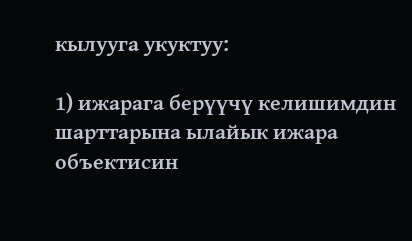кылууга укуктуу:

1) ижарага берүүчү келишимдин шарттарына ылайык ижара объектисин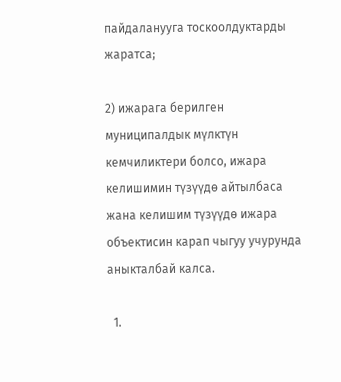пайдаланууга тоскоолдуктарды жаратса;

2) ижарага берилген муниципалдык мүлктүн кемчиликтери болсо, ижара келишимин түзүүдɵ айтылбаса жана келишим түзүүдɵ ижара объектисин карап чыгуу учурунда аныкталбай калса.

  1.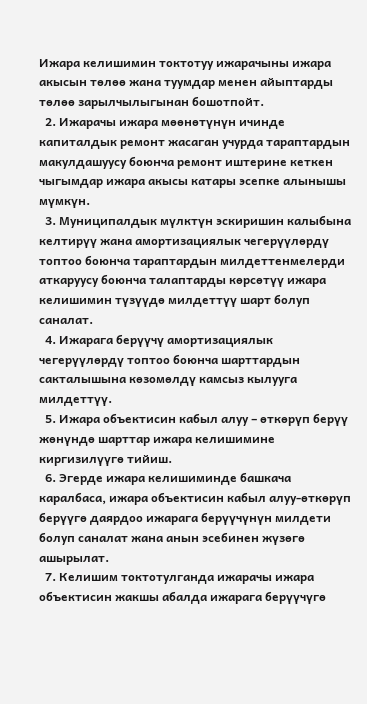Ижара келишимин токтотуу ижарачыны ижара акысын тɵлɵɵ жана туумдар менен айыптарды тɵлɵɵ зарылчылыгынан бошотпойт.
  2. Ижарачы ижара мɵɵнɵтүнүн ичинде капиталдык ремонт жасаган учурда тараптардын макулдашуусу боюнча ремонт иштерине кеткен чыгымдар ижара акысы катары эсепке алынышы мүмкүн.
  3. Муниципалдык мүлктүн эскиришин калыбына келтирүү жана амортизациялык чегерүүлɵрдү топтоо боюнча тараптардын милдеттенмелерди аткаруусу боюнча талаптарды кɵрсɵтүү ижара келишимин түзүүдɵ милдеттүү шарт болуп саналат.
  4. Ижарага берүүчү амортизациялык чегерүүлɵрдү топтоо боюнча шарттардын сакталышына кɵзомɵлдү камсыз кылууга милдеттүү.
  5. Ижара объектисин кабыл алуу – ɵткɵрүп берүү жɵнүндɵ шарттар ижара келишимине киргизилүүгɵ тийиш.
  6. Эгерде ижара келишиминде башкача каралбаса, ижара объектисин кабыл алуу-ɵткɵрүп берүүгɵ даярдоо ижарага берүүчүнүн милдети болуп саналат жана анын эсебинен жүзɵгɵ ашырылат.
  7. Келишим токтотулганда ижарачы ижара объектисин жакшы абалда ижарага берүүчүгɵ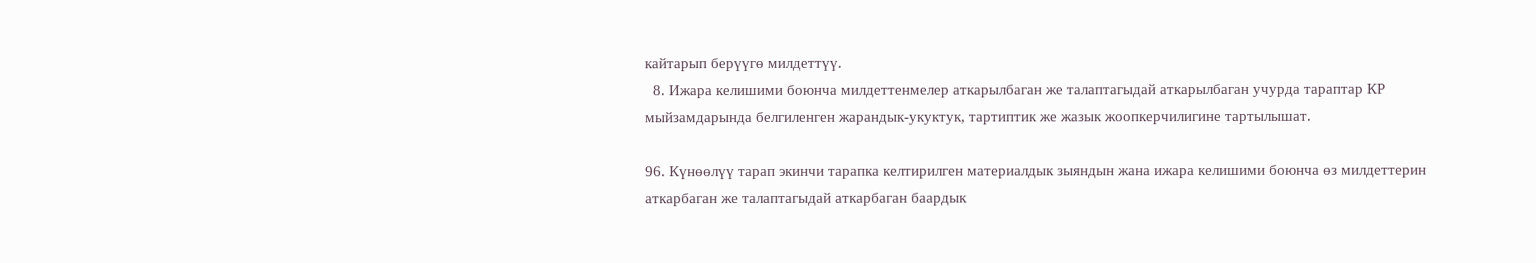кайтарып берүүгɵ милдеттүү.
  8. Ижара келишими боюнча милдеттенмелер аткарылбаган же талаптагыдай аткарылбаган учурда тараптар КР мыйзамдарында белгиленген жарандык-укуктук, тартиптик же жазык жоопкерчилигине тартылышат.

96. Күнɵɵлүү тарап экинчи тарапка келтирилген материалдык зыяндын жана ижара келишими боюнча ɵз милдеттерин аткарбаган же талаптагыдай аткарбаган баардык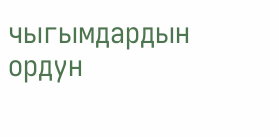чыгымдардын ордун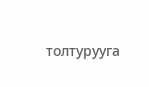толтурууга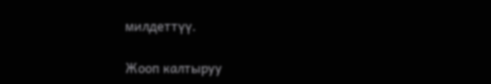милдеттүү.

Жооп калтыруу